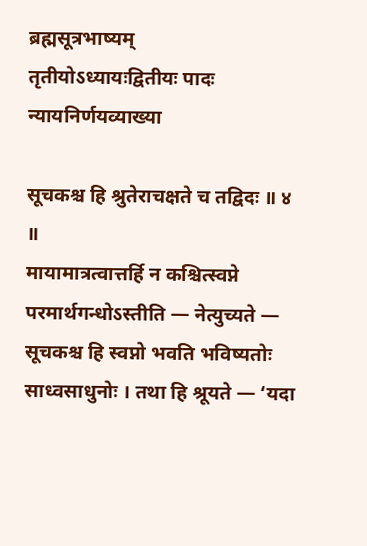ब्रह्मसूत्रभाष्यम्
तृतीयोऽध्यायःद्वितीयः पादः
न्यायनिर्णयव्याख्या

सूचकश्च हि श्रुतेराचक्षते च तद्विदः ॥ ४ ॥
मायामात्रत्वात्तर्हि न कश्चित्स्वप्ने परमार्थगन्धोऽस्तीति — नेत्युच्यते — सूचकश्च हि स्वप्नो भवति भविष्यतोः साध्वसाधुनोः । तथा हि श्रूयते — ‘यदा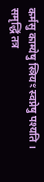कर्मसु काम्येषु स्त्रियꣳ स्वप्नेषु पश्यति । समृद्धिं तत्र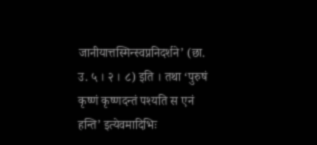जानीयात्तस्मिन्स्वप्ननिदर्शने’ (छा. उ. ५ । २ । ८) इति । तथा ‘पुरुषं कृष्णं कृष्णदन्तं पश्यति स एनं हन्ति’ इत्येवमादिभिः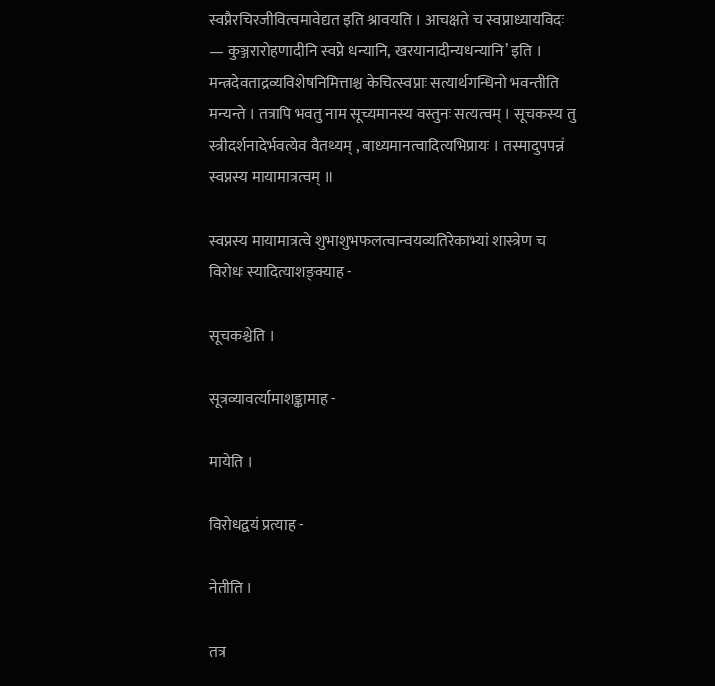स्वप्नैरचिरजीवित्वमावेद्यत इति श्रावयति । आचक्षते च स्वप्नाध्यायविदः — कुञ्जरारोहणादीनि स्वप्ने धन्यानि, खरयानादीन्यधन्यानि’ इति । मन्त्रदेवताद्रव्यविशेषनिमित्ताश्च केचित्स्वप्नाः सत्यार्थगन्धिनो भवन्तीति मन्यन्ते । तत्रापि भवतु नाम सूच्यमानस्य वस्तुनः सत्यत्वम् । सूचकस्य तु स्त्रीदर्शनादेर्भवत्येव वैतथ्यम् , बाध्यमानत्वादित्यभिप्रायः । तस्मादुपपन्नं स्वप्नस्य मायामात्रत्वम् ॥

स्वप्नस्य मायामात्रत्वे शुभाशुभफलत्वान्वयव्यतिरेकाभ्यां शास्त्रेण च विरोधः स्यादित्याशङ्क्याह -

सूचकश्चेति ।

सूत्रव्यावर्त्यामाशङ्कामाह -

मायेति ।

विरोधद्वयं प्रत्याह -

नेतीति ।

तत्र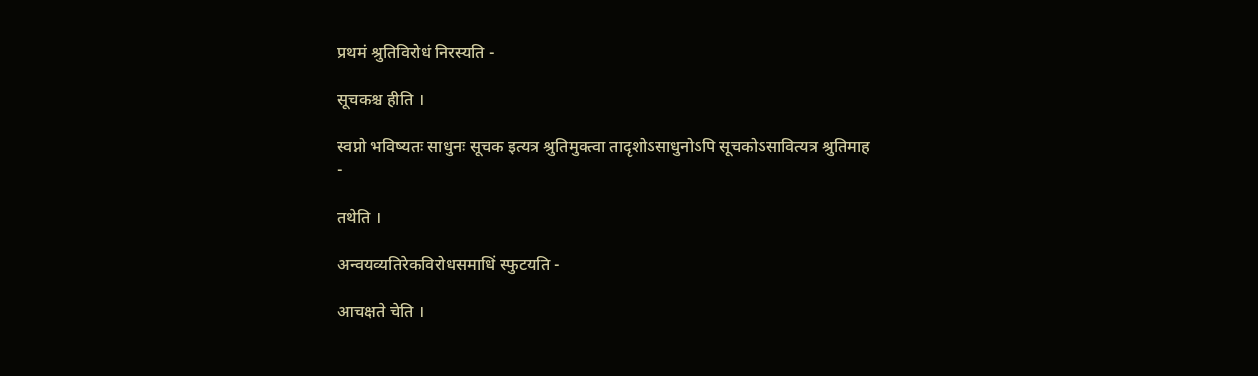प्रथमं श्रुतिविरोधं निरस्यति -

सूचकश्च हीति ।

स्वप्नो भविष्यतः साधुनः सूचक इत्यत्र श्रुतिमुक्त्वा तादृशोऽसाधुनोऽपि सूचकोऽसावित्यत्र श्रुतिमाह -

तथेति ।

अन्वयव्यतिरेकविरोधसमाधिं स्फुटयति -

आचक्षते चेति ।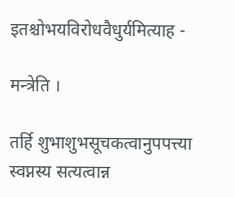इतश्चोभयविरोधवैधुर्यमित्याह -

मन्त्रेति ।

तर्हि शुभाशुभसूचकत्वानुपपत्त्या स्वप्नस्य सत्यत्वान्न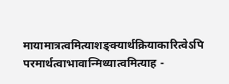मायामात्रत्वमित्याशङ्क्यार्थक्रियाकारित्वेऽपि परमार्थत्वाभावान्मिथ्यात्वमित्याह -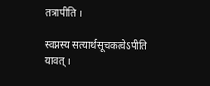तत्रापीति ।

स्वप्नस्य सत्यार्थसूचकत्वेऽपीति यावत् ।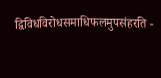द्विविधविरोधसमाधिफलमुपसंहरति -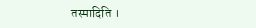तस्मादिति ।